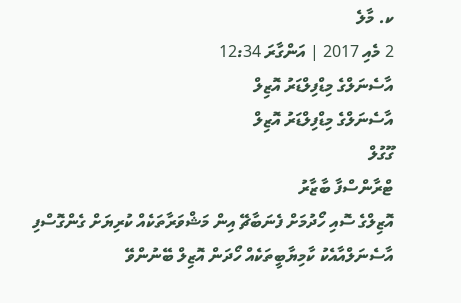ކ. މާލެ
2 މެއި 2017 | އަންގާރަ 12:34
އާސެނަލްގެ މިޑްފިލްޑަރު އޮޒިލް
އާސެނަލްގެ މިޑްފިލްޑަރު އޮޒިލް
ގޫގުލް
ޓްރާންސްފާ ބާޒާރު
އޮޒިލްގެ ސޮއި ހޯދުމަށް ފެނަބާޗޭ އިން މަޝްވަރާތަކެއް ކުރިޔަށް ގެންގޮސްފި
އާސެނަލްއާއެކު ކާމިޔާބީތަކެއް ހޯދަން އޮޒިލް ބޭނުންވޭ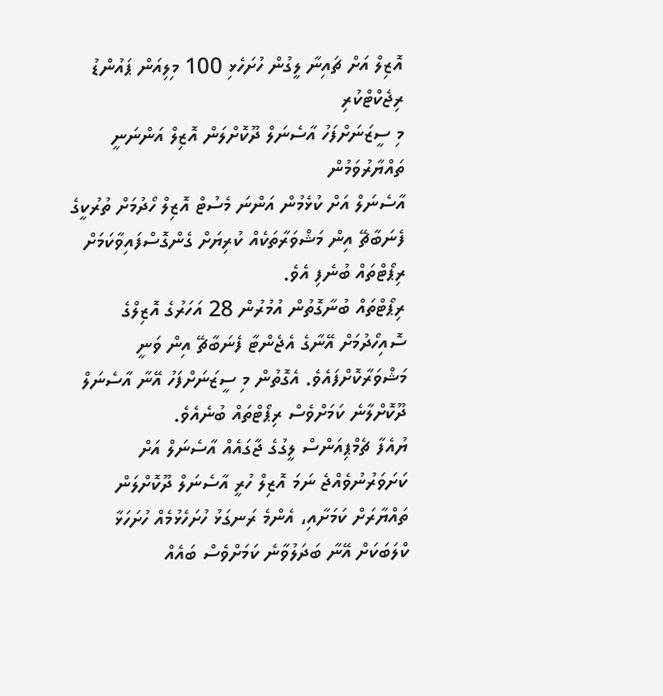އޮޒިލް އަށް ޗައިނާ ލީގުން ހުށަހެޅި 100 މިލިއަން ޕައުންޑު ރިޖެކްޓްކުރި
މި ސީޒަނަށްފަހު އާސެނަލް ދޫކޮށްލަން އޮޒިލް އަންނަނީ ތައްޔާރުވަމުން
އާސެނަލް އަށް ކުޅެމުން އަންނަ މެސުޓް އޮޒިލް ހޯދުމަށް ތުރުކީގެ ފެނަބާޗޭ އިން މަޝްވަރާތަކެއް ކުރިޔަށް ގެންގޮސްފައިވާކަމަށް ރިޕޯޓްތައް ބުނެފި އެވެ.
ރިޕޯޓްތައް ބުނާގޮތުން އުމުރުން 28 އަހަރުގެ އޮޒިލްގެ ސޮއިހޯދުމަށް އޭނާގެ އެޖެންޓާ ފެނަބާޗޭ އިން ވަނީ މަޝްވަރާކޮށްފައެވެ. އެގޮތުން މި ސީޒަނަށްފަހު އޭނާ އާސެނަލް ދޫކޮށްލާނެ ކަމަށްވެސް ރިޕޯޓްތައް ބުނެއެވެ.
ޔުއެފާ ޗެމްޕިއަންސް ލީގުގެ ޖާގައެއް އާސެނަލް އަށް ކަށަވަރުނުވެއްޖެ ނަމަ އޮޒިލް ހުރީ އާސެނަލް ދޫކޮށްލަން ތައްޔާރަށް ކަމަށާއި، އެންމެ ރަނގަޅު ހުށަހެޅުމެއް ހުށަހަޅާ ކްލަބަކަށް އޭނާ ބަދަލުވާނެ ކަމަށްވެސް ބައެއް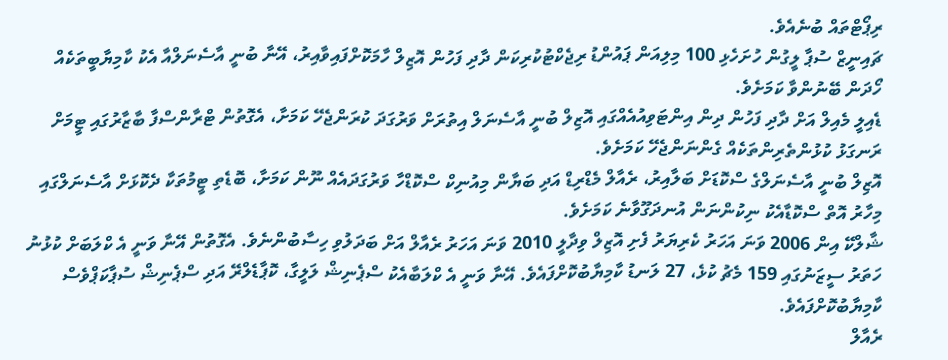ރިޕޯޓްތައް ބުނެއެވެ.
ޗައިނީޒް ސުޕާ ލީގުން ހުށަހެޅި 100 މިލިއަން ޕައުންޑު ރިޖެކްޓުކުރިކަން ދާދި ފަހުން އޮޒިލް ހާމަކޮށްފައިވާއިރު، އޭނާ ބުނީ އާސެނަލްއާ އެކު ކާމިޔާބީތަކެއް ހޯދަން ބޭނުންވާ ކަމަށެވެ.
ޑެއިލީ މެއިލް އަށް ދާދި ފަހުން ދިން އިންޓަވިއުއެއްގައި އޮޒިލް ބުނީ އާސެނަލް އިތުރަށް ވަރުގަދަ ކުރަންޖެހޭ ކަމަށާ، އެގޮތުން ޓްރާންސްފާ ބާޒާރުގައި ޓީމަށް ރަނގަޅު ކުޅުންތެރިންތަކެއް ގެންނަންޖެހޭ ކަމަށެވެ.
އޮޒިލް ބުނީ އާސެނަލްގެ ސްކޮޑަށް ބަލާއިރު، ރެއާލް މެޑްރިޑް އަދި ބަޔާން މިއުނިކް ސްކޮޑްހާ ވަރުގަދައެއް ނޫން ކަމަށާ، ބޮޑެތި ޓީމުތަކާ ދެކޮޅަށް އާސެނަލްގައި މިހާރު އޮތް ސްކޮޑާއެކު ނިކުންނަން އުނދަގޫވާނެ ކަމަށެވެ.
ޝާލްކޭ އިން 2006 ވަނަ އަހަރު ކެރިޔަރު ފެށި އޮޒިލް ވިދާލީ 2010 ވަނަ އަހަރު ރެއާލް އަށް ބަދަލުވި ހިސާބުންނެވެ. އެގޮތުން އޭނާ ވަނީ އެ ކްލަބަށް ކުޅުނު ހަތަރު ސީޒަނުގައި 159 މެޗު ކުޅެ، 27 ލަނޑު ކާމިޔާބުކޮށްފައެވެ. އޭނާ ވަނީ އެ ކްލަބާއެކު ސްޕެނިޝް ލަލީގާ، ކޮޕާޑެލްރޭ އަދި ސްޕެނިޝް ސުޕާކަޕްވެސް ކާމިޔާބުކޮށްފައެވެ.
ރެއާލް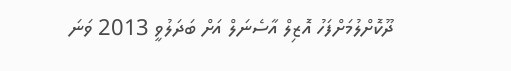ދޫކޮށްލުމަށްފަހު އޮޒިލް އާސެނަލް އަށް ބަދަލުވީ 2013 ވަނަ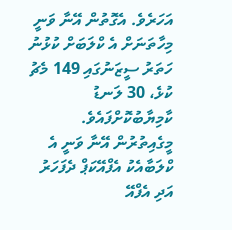އަހަރެވެ. އެގޮތުން އޭނާ ވަނީ މިހާތަނަށް އެ ކްލަބަށް ކުޅުނު ހަތަރު ސީޒަނުގައި 149 މެޗު ކުޅެ، 30 ލަނޑު ކާމިޔާބުކޮށްފައެވެ. މީގެއިތުރުން އޭނާ ވަނީ އެ ކްލަބާއެކު އެފްއޭކަޕް ދެފަހަރު އަދި އެފްއޭ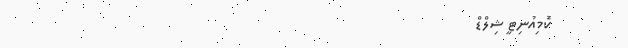ކޮމިއުނިޓީ ޝިލްޑް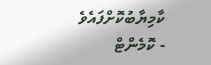ކާމިޔާބުކޮށްފައެވެ
- ކޮމެންޓް